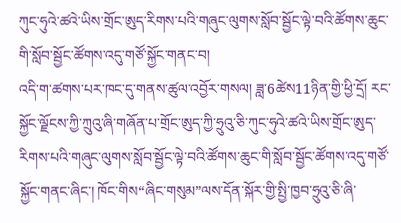ཀུང་ཧུའེ་ཚའེ་ཡིས་གྲོང་ཨུད་རིགས་པའི་གཞུང་ལུགས་སློབ་སྦྱོང་ལྟེ་བའི་ཚོགས་ཆུང་གི་སློབ་སྦྱོང་ཚོགས་འདུ་གཙོ་སྐྱོང་གནང་བ།
འདི་ག་ཚགས་པར་ཁང་དུ་གནས་ཚུལ་འབྱོར་གསལ། ཟླ་6ཚེས11ཉིན་གྱི་ཕྱི་དྲོ། རང་སྐྱོང་ལྗོངས་ཀྱི་ཀྲུའུ་ཞི་གཞོན་པ་གྲོང་ཨུད་ཀྱི་ཧྲུའུ་ཅི་ཀུང་ཧུའེ་ཚའེ་ཡིས་གྲོང་ཨུད་རིགས་པའི་གཞུང་ལུགས་སློབ་སྦྱོང་ལྟེ་བའི་ཚོགས་ཆུང་གི་སློབ་སྦྱོང་ཚོགས་འདུ་གཙོ་སྐྱོང་གནང་ཞིང་། ཁོང་གིས“ཞིང་གསུམ”ལས་དོན་སྐོར་གྱི་སྤྱི་ཁྱབ་ཧྲུའུ་ཅི་ཞི་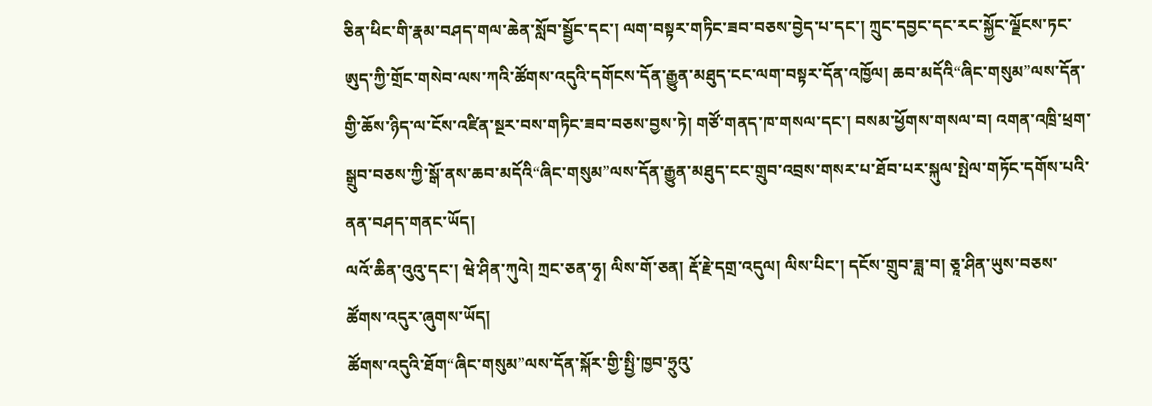ཅིན་ཕིང་གི་རྣམ་བཤད་གལ་ཆེན་སློབ་སྦྱོང་དང་། ལག་བསྟར་གཏིང་ཟབ་བཅས་བྱེད་པ་དང་། ཀྲུང་དབྱང་དང་རང་སྐྱོང་ལྗོངས་ཏང་ཨུད་ཀྱི་གྲོང་གསེབ་ལས་ཀའི་ཚོགས་འདུའི་དགོངས་དོན་རྒྱུན་མཐུད་ངང་ལག་བསྟར་དོན་འཁྱོལ། ཆབ་མདོའི“ཞིང་གསུམ”ལས་དོན་གྱི་ཆོས་ཉིད་ལ་ངོས་འཛིན་སྔར་བས་གཏིང་ཟབ་བཅས་བྱས་ཏེ། གཙོ་གནད་ཁ་གསལ་དང་། བསམ་ཕྱོགས་གསལ་བ། འགན་འཁྲི་ཕྲག་སྒྲུབ་བཅས་ཀྱི་སྒོ་ནས་ཆབ་མདོའི“ཞིང་གསུམ”ལས་དོན་རྒྱུན་མཐུད་ངང་གྲུབ་འབྲས་གསར་པ་ཐོབ་པར་སྐུལ་སྤེལ་གཏོང་དགོས་པའི་ནན་བཤད་གནང་ཡོད།
ལའོ་ཆིན་འུའུ་དང་། ཝེ་ཤིན་ཀུའེ། ཀྲང་ཅན་ཧྭ། ལིས་གོ་ཅན། རྡོ་རྗེ་དགྲ་འདུལ། ལིས་པིང་། དངོས་གྲུབ་ཟླ་བ། ཅཱ་ཤིན་ཡུས་བཅས་ཚོགས་འདུར་ཞུགས་ཡོད།
ཚོགས་འདུའི་ཐོག“ཞིང་གསུམ”ལས་དོན་སྐོར་གྱི་སྤྱི་ཁྱབ་ཧྲུའུ་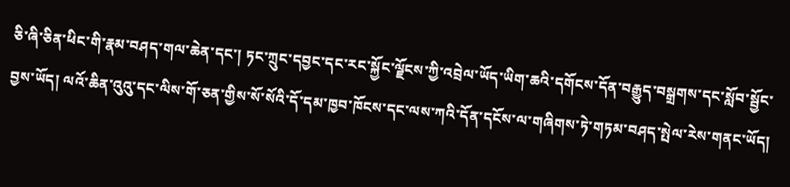ཅི་ཞི་ཅིན་ཕིང་གི་རྣམ་བཤད་གལ་ཆེན་དང་། ཏང་ཀྲུང་དབྱང་དང་རང་སྐྱོང་ལྗོངས་ཀྱི་འབྲེལ་ཡོད་ཡིག་ཆའི་དགོངས་དོན་བརྒྱུད་བསྒྲགས་དང་སློབ་སྦྱོང་བྱས་ཡོད། ལའོ་ཆིན་འུའུ་དང་ལིས་གོ་ཅན་གྱིས་སོ་སོའི་དོ་དམ་ཁྱབ་ཁོངས་དང་ལས་ཀའི་དོན་དངོས་ལ་གཞིགས་ཏེ་གཏམ་བཤད་སྤེལ་རེས་གནང་ཡོད།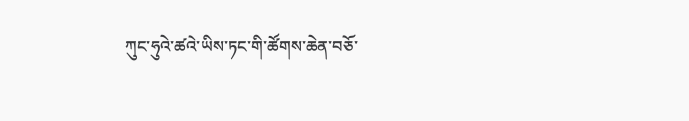ཀུང་ཧུའེ་ཚའེ་ཡིས་ཏང་གི་ཚོགས་ཆེན་བཅོ་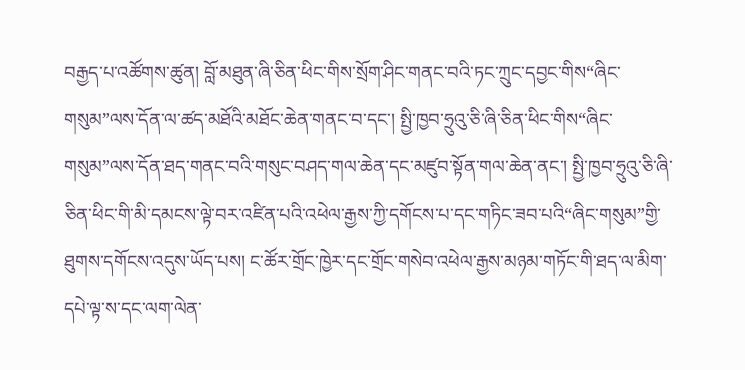བརྒྱད་པ་འཚོགས་ཚུན། བློ་མཐུན་ཞི་ཅིན་ཕིང་གིས་སྲོག་ཤིང་གནང་བའི་ཏང་ཀྲུང་དབྱང་གིས“ཞིང་གསུམ”ལས་དོན་ལ་ཚད་མཐོའི་མཐོང་ཆེན་གནང་བ་དང་། སྤྱི་ཁྱབ་ཧྲུའུ་ཅི་ཞི་ཅིན་ཕིང་གིས“ཞིང་གསུམ”ལས་དོན་ཐད་གནང་བའི་གསུང་བཤད་གལ་ཆེན་དང་མཛུབ་སྟོན་གལ་ཆེན་ནང་། སྤྱི་ཁྱབ་ཧྲུའུ་ཅི་ཞི་ཅིན་ཕིང་གི་མི་དམངས་ལྟེ་བར་འཛིན་པའི་འཕེལ་རྒྱས་ཀྱི་དགོངས་པ་དང་གཏིང་ཟབ་པའི“ཞིང་གསུམ”གྱི་ཐུགས་དགོངས་འདུས་ཡོད་པས། ང་ཚོར་གྲོང་ཁྱེར་དང་གྲོང་གསེབ་འཕེལ་རྒྱས་མཉམ་གཏོང་གི་ཐད་ལ་མིག་དཔེ་ལྟ་ས་དང་ལག་ལེན་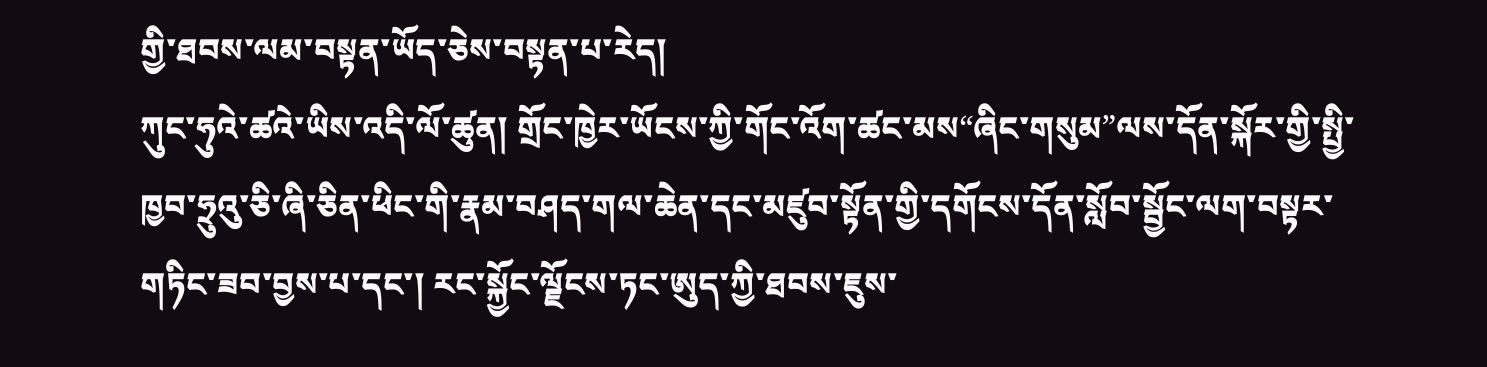གྱི་ཐབས་ལམ་བསྟན་ཡོད་ཅེས་བསྟན་པ་རེད།
ཀུང་ཧུའེ་ཚའེ་ཡིས་འདི་ལོ་ཚུན། གྲོང་ཁྱེར་ཡོངས་ཀྱི་གོང་འོག་ཚང་མས“ཞིང་གསུམ”ལས་དོན་སྐོར་གྱི་སྤྱི་ཁྱབ་ཧྲུའུ་ཅི་ཞི་ཅིན་ཕིང་གི་རྣམ་བཤད་གལ་ཆེན་དང་མཛུབ་སྟོན་གྱི་དགོངས་དོན་སློབ་སྦྱོང་ལག་བསྟར་གཏིང་ཟབ་བྱས་པ་དང་། རང་སྐྱོང་ལྗོངས་ཏང་ཨུད་ཀྱི་ཐབས་ཇུས་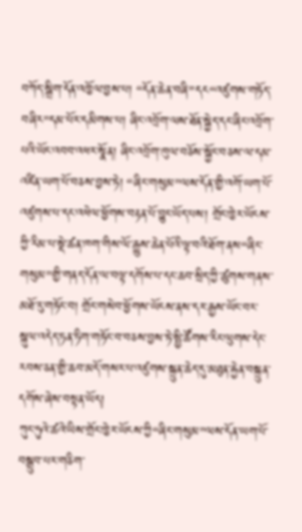བཀོད་སྒྲིག་དོན་འཁྱོལ་བྱས་པ། “དོན་ཆེན་བཞི”དང“འཛུགས་གཏོད་བཞིར”དམ་པོར་དམིགས་པ། ཞིང་འབྲོག་ལས་ཐོན་སྐྱེད་དང་ཞིང་འབྲོག་པའི་ཡོང་འབབ་འཕར་སྣོན། ཞིང་འབྲོག་ཁུལ་བཅོས་སྐྱོང་བཅས་ལ་དམ་འཛིན་ཡག་པོ་བཅས་བྱས་ཏེ། “ཞིང་གསུམ”ལས་དོན་གྱི་འགོ་ཡག་པོ་འཛུགས་པ་དང་འཕེལ་ཕྱོགས་བརྟན་པོ་བྱུང་ཡོད་པས། གྲོང་ཁྱེར་ཡོངས་ཀྱི་རིམ་པ་སྡེ་ཚན་ཁག་གིས་ལོ་རྒྱུས་ཆེན་པོའི་ལྟ་བའི་ཐོག་ནས“ཞིང་གསུམ”གྱི་གནད་དོན་ལ་བལྟ་དགོས་པ་དང་ཆབ་སྲིད་ཀྱི་ཚུགས་གནས་མཐོ་རུ་གཏོང་བ། གྲོང་གསེབ་ཕྱོགས་ཡོངས་ནས་དར་རྒྱས་ཡོང་བར་སྐུལ་འདེད་ཏན་ཏིག་གཏོང་བ་བཅས་བྱས་ཏེ་སྤྱི་ཚོགས་རིང་ལུགས་དེང་རབས་ཅན་གྱི་ཆབ་མདོ་གསར་པ་འཛུགས་སྐྲུན་ཆེད་དུ་མཐུན་རྐྱེན་བསྐྲུན་དགོས་ཞེས་བསྟན་ཡོད།
ཀུང་ཧུའེ་ཚའེ་ཡིས་གྲོང་ཁྱེར་ཡོངས་ཀྱི“ཞིང་གསུམ”ལས་དོན་ཡག་པོ་བསྒྲུབ་པར་གཅིག་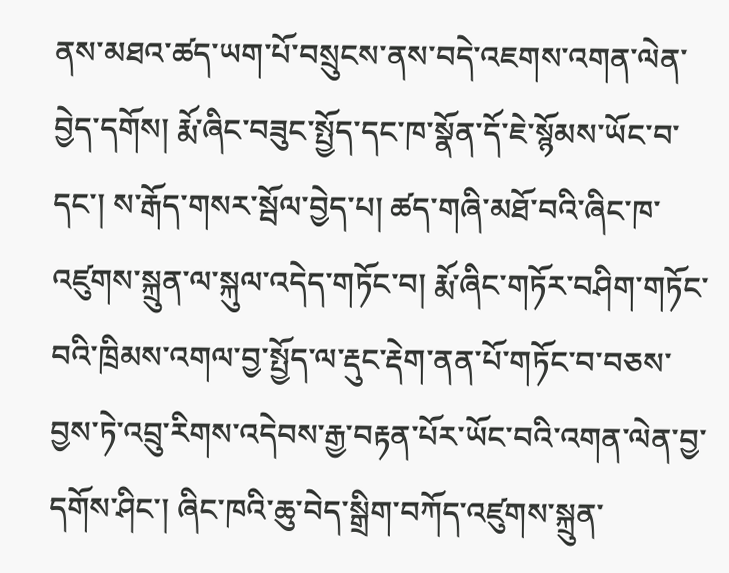ནས་མཐའ་ཚད་ཡག་པོ་བསྲུངས་ནས་བདེ་འཇགས་འགན་ལེན་བྱེད་དགོས། རྨོ་ཞིང་བཟུང་སྤྱོད་དང་ཁ་སྣོན་དོ་ཇེ་སྙོམས་ཡོང་བ་དང་། ས་རྒོད་གསར་སྦོལ་བྱེད་པ། ཚད་གཞི་མཐོ་བའི་ཞིང་ཁ་འཛུགས་སྐྲུན་ལ་སྐུལ་འདེད་གཏོང་བ། རྨོ་ཞིང་གཏོར་བཤིག་གཏོང་བའི་ཁྲིམས་འགལ་བྱ་སྤྱོད་ལ་རྡུང་རྡེག་ནན་པོ་གཏོང་བ་བཅས་བྱས་ཏེ་འབྲུ་རིགས་འདེབས་རྒྱ་བརྟན་པོར་ཡོང་བའི་འགན་ལེན་བྱ་དགོས་ཤིང་། ཞིང་ཁའི་ཆུ་བེད་སྒྲིག་བཀོད་འཛུགས་སྐྲུན་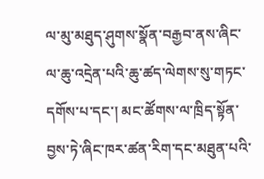ལ་མུ་མཐུད་ཤུགས་སྣོན་བརྒྱབ་ནས་ཞིང་ལ་ཆུ་འདྲེན་པའི་ཆུ་ཚད་ལེགས་སུ་གཏང་དགོས་པ་དང་། མང་ཚོགས་ལ་ཁྲིད་སྟོན་བྱས་ཏེ་ཞིང་ཁར་ཚན་རིག་དང་མཐུན་པའི་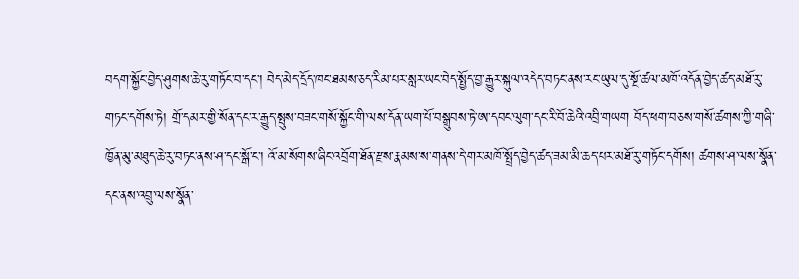བདག་སྐྱོང་བྱེད་ཤུགས་ཆེ་རུ་གཏོང་བ་དང་། བེད་མེད་དྲོད་ཁང་ཐམས་ཅད་རིམ་པར་སླར་ཡང་བེད་སྤྱོད་བྱ་རྒྱུར་སྐུལ་འདེད་བཏང་ནས་རང་ཡུལ་དུ་སྔོ་ཚལ་མཁོ་འདོན་བྱེད་ཚད་མཐོ་རུ་གཏང་དགོས་ཏེ། གྲོ་དམར་གྱི་སོན་དང་ར་རྒྱུད་སྤུས་བཟང་གསོ་སྐྱོང་གི་ལས་དོན་ཡག་པོ་བསྒྲུབས་ཏེ་ཨ་དབང་ལུག་དང་རི་བོ་ཆེའི་འབྲི་གཡག བོད་ཕག་བཅས་གསོ་ཚགས་ཀྱི་གཞི་ཁྱོན་མུ་མཐུད་ཆེ་རུ་བཏང་ནས་ཤ་དང་སྒོ་ང་། འོ་མ་སོགས་ཞིང་འབྲོག་ཐོན་རྫས་རྣམས་ས་གནས་དེ་གར་མཁོ་སྤྲོད་བྱེད་ཚད་ཟམ་མི་ཆད་པར་མཐོ་རུ་གཏོང་དགོས། ཚགས་ཤ་ལས་སྣོན་དང་ནས་འབྲུ་ལས་སྣོན་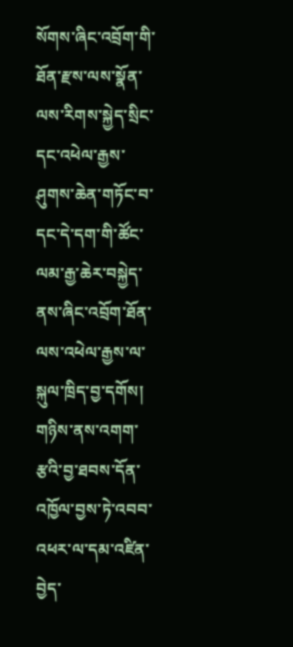སོགས་ཞིང་འབྲོག་གི་ཐོན་རྫས་ལས་སྣོན་ལས་རིགས་སྐྱེད་སྲིང་དང་འཕེལ་རྒྱས་ཤུགས་ཆེན་གཏོང་བ་དང་དེ་དག་གི་ཚོང་ལམ་རྒྱ་ཆེར་བསྐྱེད་ནས་ཞིང་འབྲོག་ཐོན་ལས་འཕེལ་རྒྱས་ལ་སྐུལ་ཁྲིད་བྱ་དགོས།
གཉིས་ནས་འགག་རྩའི་བྱ་ཐབས་དོན་འཁྱོལ་བྱས་ཏེ་འབབ་འཕར་ལ་དམ་འཛིན་བྱེད་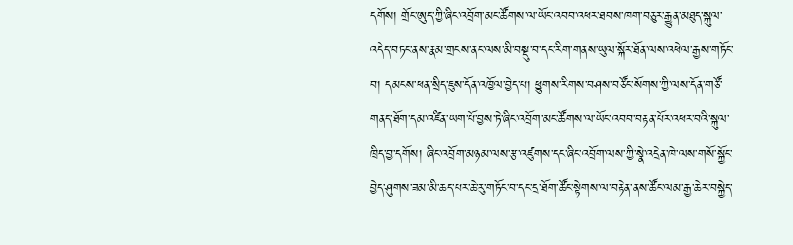དགོས། གྲོང་ཨུད་ཀྱི་ཞིང་འབྲོག་མང་ཚོགས་ལ་ཡོང་འབབ་འཕར་ཐབས་ཁག་བཅུར་རྒྱུན་མཐུད་སྐུལ་འདེད་བཏང་ནས་རྣམ་གྲངས་ནང་ལས་མི་བསྡུ་བ་དང་རིག་གནས་ཡུལ་སྐོར་ཐོན་ལས་འཕེལ་རྒྱས་གཏོང་བ། དམངས་ཕན་སྲིད་ཇུས་དོན་འཁྱོལ་བྱེད་པ། ཕྱུགས་རིགས་བཤས་བཙོང་སོགས་ཀྱི་ལས་དོན་གཙོ་གནད་ཐོག་དམ་འཛིན་ཡག་པོ་བྱས་ཏེ་ཞིང་འབྲོག་མང་ཚོགས་ལ་ཡོང་འབབ་བརྟན་པོར་འཕར་བའི་སྐུལ་ཁྲིད་བྱ་དགོས། ཞིང་འབྲོག་མཉམ་ལས་རྩ་འཛུགས་དང་ཞིང་འབྲོག་ལས་ཀྱི་སྣེ་འདྲེན་ཁེ་ལས་གསོ་སྐྱོང་བྱེད་ཤུགས་ཟམ་མི་ཆད་པར་ཆེ་རུ་གཏོང་བ་དང་དྲ་ཐོག་ཚོང་སྟེགས་ལ་བརྟེན་ནས་ཚོང་ལམ་རྒྱ་ཆེར་བསྐྱེད་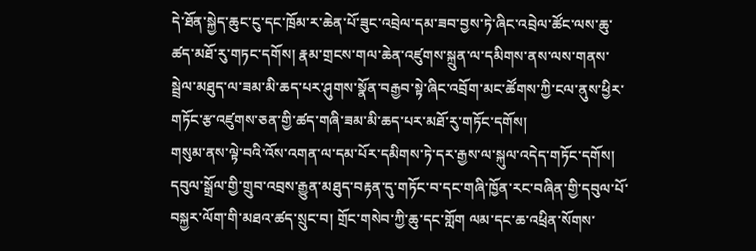དེ་ཐོན་སྐྱེད་ཆུང་ངུ་དང་ཁྲོམ་ར་ཆེན་པོ་ཟུང་འབྲེལ་དམ་ཟབ་བྱས་ཏེ་ཞིང་འབྲེལ་ཚོང་ལས་ཆུ་ཚད་མཐོ་རུ་གཏང་དགོས། རྣམ་གྲངས་གལ་ཆེན་འཛུགས་སྐྲུན་ལ་དམིགས་ནས་ལས་གནས་སྦྲེལ་མཐུད་ལ་ཟམ་མི་ཆད་པར་ཤུགས་སྣོན་བརྒྱབ་སྟེ་ཞིང་འབྲོག་མང་ཚོགས་ཀྱི་ངལ་ནུས་ཕྱིར་གཏོང་རྩ་འཛུགས་ཅན་གྱི་ཚད་གཞི་ཟམ་མི་ཆད་པར་མཐོ་རུ་གཏོང་དགོས།
གསུམ་ནས་ལྟེ་བའི་འོས་འགན་ལ་དམ་པོར་དམིགས་ཏེ་དར་རྒྱས་ལ་སྐུལ་འདེད་གཏོང་དགོས། དབུལ་སྒྲོལ་གྱི་གྲུབ་འབྲས་རྒྱུན་མཐུད་བརྟན་དུ་གཏོང་བ་དང་གཞི་ཁྱོན་རང་བཞིན་གྱི་དབུལ་པོ་བསྐྱར་ལོག་གི་མཐའ་ཚད་སྲུང་བ། གྲོང་གསེབ་ཀྱི་ཆུ་དང་གློག ལམ་དང་ཆ་འཕྲིན་སོགས་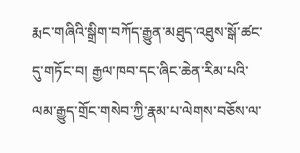རྨང་གཞིའི་སྒྲིག་བཀོད་རྒྱུན་མཐུད་འཐུས་སྒོ་ཚང་དུ་གཏོང་བ། རྒྱལ་ཁབ་དང་ཞིང་ཆེན་རིམ་པའི་ལམ་རྒྱུད་གྲོང་གསེབ་ཀྱི་རྣམ་པ་ལེགས་བཅོས་ལ་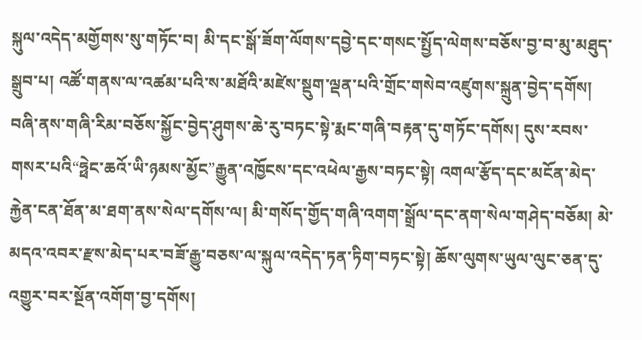སྐུལ་འདེད་མགྱོགས་སུ་གཏོང་བ། མི་དང་སྒོ་ཟོག་ལོགས་དབྱེ་དང་གསང་སྤྱོད་ལེགས་བཅོས་བྱ་བ་མུ་མཐུད་སྒྲུབ་པ། འཚོ་གནས་ལ་འཚམ་པའི་ས་མཐོའི་མཛེས་སྡུག་ལྡན་པའི་གྲོང་གསེབ་འཛུགས་སྐྲུན་བྱེད་དགོས།
བཞི་ནས་གཞི་རིམ་བཅོས་སྐྱོང་བྱེད་ཤུགས་ཆེ་རུ་བཏང་སྟེ་རྨང་གཞི་བརྟན་དུ་གཏོང་དགོས། དུས་རབས་གསར་པའི“ཧྥེང་ཆའོ་ཡི་ཉམས་མྱོང”རྒྱུན་འཁྱོངས་དང་འཕེལ་རྒྱས་བཏང་སྟེ། འགལ་རྩོད་དང་མངོན་མེད་རྐྱེན་ངན་ཐོན་མ་ཐག་ནས་སེལ་དགོས་ལ། མི་གསོད་གྱོད་གཞི་འགག་སྒྲོལ་དང་ནག་སེལ་གཤེད་བཅོམ། མེ་མདའ་འབར་རྫས་མེད་པར་བཟོ་རྒྱུ་བཅས་ལ་སྐུལ་འདེད་ཏན་ཏིག་བཏང་སྟེ། ཆོས་ལུགས་ཡུལ་ལུང་ཅན་དུ་འགྱུར་བར་སྔོན་འགོག་བྱ་དགོས།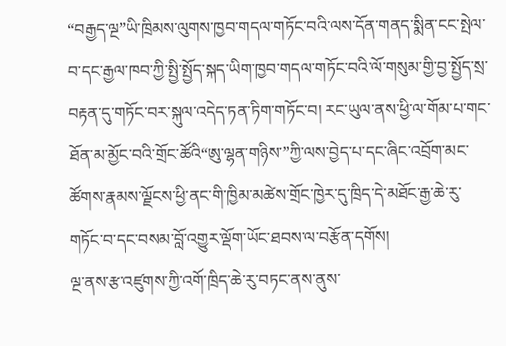“བརྒྱད་ལྔ”ཡི་ཁྲིམས་ལུགས་ཁྱབ་གདལ་གཏོང་བའི་ལས་དོན་གནད་སྨིན་ངང་སྤེལ་བ་དང་རྒྱལ་ཁབ་ཀྱི་སྤྱི་སྤྱོད་སྐད་ཡིག་ཁྱབ་གདལ་གཏོང་བའི་ལོ་གསུམ་གྱི་བྱ་སྤྱོད་སྲ་བརྟན་དུ་གཏོང་བར་སྐུལ་འདེད་ཏན་ཏིག་གཏོང་བ། རང་ཡུལ་ནས་ཕྱི་ལ་གོམ་པ་གང་ཐོན་མ་མྱོང་བའི་གྲོང་ཚོའི“ཨུ་ལྷན་གཉིས་”ཀྱི་ལས་བྱེད་པ་དང་ཞིང་འབྲོག་མང་ཚོགས་རྣམས་ལྗོངས་ཕྱི་ནང་གི་ཁྱིམ་མཚེས་གྲོང་ཁྱེར་དུ་ཁྲིད་དེ་མཐོང་རྒྱ་ཆེ་རུ་གཏོང་བ་དང་བསམ་བློ་འགྱུར་ལྡོག་ཡོང་ཐབས་ལ་བརྩོན་དགོས།
ལྔ་ནས་རྩ་འཛུགས་ཀྱི་འགོ་ཁྲིད་ཆེ་རུ་བཏང་ནས་ནུས་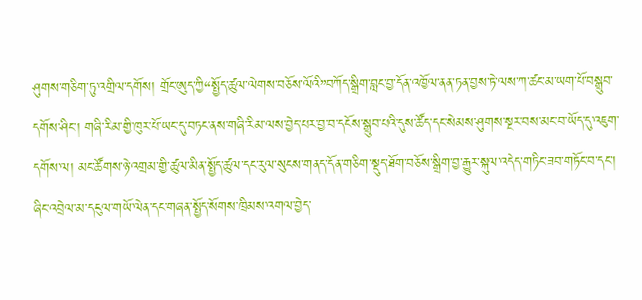ཤུགས་གཅིག་ཏུ་འགྲིལ་དགོས། གྲོང་ཨུད་ཀྱི“སྤྱོད་ཚུལ་ལེགས་བཅོས་ལོའི”བཀོད་སྒྲིག་བླང་བྱ་དོན་འཁྱོལ་ནན་ཏན་བྱས་ཏེ་ལས་ཀ་ཚང་མ་ཡག་པོ་བསྒྲུབ་དགོས་ཤིང་། གཞི་རིམ་གྱི་ཁུར་པོ་ཡང་དུ་བཏང་ནས་གཞི་རིམ་ལས་བྱེད་པར་བྱ་བ་དངོས་སྒྲུབ་པའི་དུས་ཚོད་དང་སེམས་ཤུགས་སྔར་བས་མང་བ་ཡོད་དུ་འཇུག་དགོས་ལ། མང་ཚོགས་ཉེ་འགྲམ་གྱི་ཚུལ་མིན་སྤྱོད་ཚུལ་དང་རུལ་སུངས་གནད་དོན་གཅིག་སྡུད་ཐོག་བཅོས་སྒྲིག་བྱ་རྒྱུར་སྐུལ་འདེད་གཏིང་ཟབ་གཏོང་བ་དང་། ཞིང་འབྲེལ་མ་དངུལ་གཡོ་ལེན་དང་གཞན་སྤྱོད་སོགས་ཁྲིམས་འགལ་བྱེད་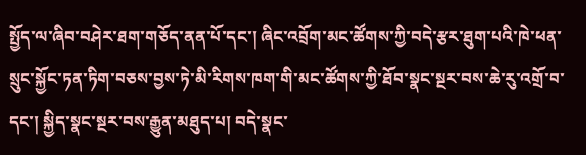སྤྱོད་ལ་ཞིབ་བཤེར་ཐག་གཅོད་ནན་པོ་དང་། ཞིང་འབྲོག་མང་ཚོགས་ཀྱི་བདེ་རྩར་ཐུག་པའི་ཁེ་ཕན་སྲུང་སྐྱོང་ཏན་ཏིག་བཅས་བྱས་ཏེ་མི་རིགས་ཁག་གི་མང་ཚོགས་ཀྱི་ཐོབ་སྣང་སྔར་བས་ཆེ་རུ་འགྲོ་བ་དང་། སྐྱིད་སྣང་སྔར་བས་རྒྱུན་མཐུད་པ། བདེ་སྣང་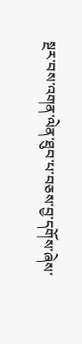སྔར་བས་འགན་ལེན་ཐུབ་པ་བཅས་བྱ་དགོས་ཞེས་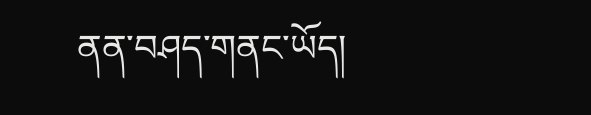ནན་བཤད་གནང་ཡོད།